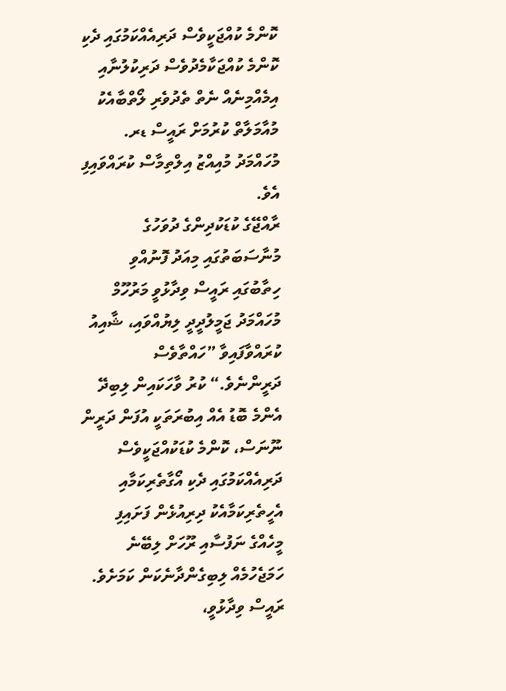ކޮންމެ ކުއްޖަކީވެސް ދަރިއެއްކަމުގައި ދެކި ކޮންމެ ކުއްޖަކާމެދުވެސް ދަރިކުލުނާއި އިމެއްމިނެއް ނެތް ތެދުވެރި ލޯތްބާއެކު މުއާމަލާތް ކުރުމަށް ރައީސް ޑރ. މުހައްމަދު މުއިއްޒު އިލްތިމާސް ކުރައްވައިފި އެވެ.
ރާއްޖޭގެ ކުޑަކުދިންގެ ދުވަހުގެ މުނާސަބަތުގައި މިއަދު ފޮނުއްވި ހިތާބުގައި ރައީސް ވިދާޅުވީ މަރުހޫމް މުހައްމަދު ޖަމީލުދީދީ ލިޔުއްވައި، ޝާއިއު ކުރައްވާފައިވާ ”ހައްތާވެސް ދަރީންނެވެ.“ ކުރު ވާހަކައިން ލިބިދޭ އެންމެ ބޮޑު އެއް އިބުރަތަކީ އުފަން ދަރީން ނޫނަސް، ކޮންމެ ކުޑަކުއްޖަކީވެސް ދަރިއެއްކަމުގައި ދެކި އޯގާތެރިކަމާއި އެހީތެރިކަމާއެކު ދިރިއުޅެން ފަށައިފި މީހެއްގެ ނަފުސާއި ރޫހަށް ލިބޭނެ ހަމަޖެހުމެއް ލިބިގެންދާނެކަން ކަމަށެވެ.
ރައީސް ވިދާޅުވީ،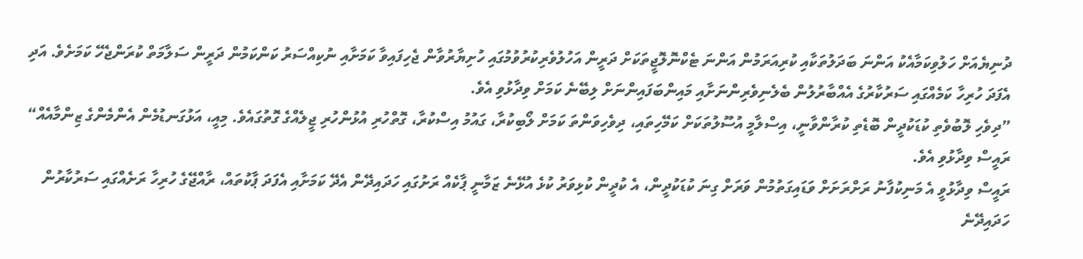ދުނިޔެއަށް ހަލުވިކަމާއެކު އަންނަ ބަދަލުތަކާއި ކުރިއަރަމުން އަންނަ ޓެކްނޮލޮޖީތަކަށް ދަރީން އަހުލުވެރިކުރުވުމުގައި ހުށިޔާރުވާން ޖެހިފައިވާ ކަމަށާއި ނުކިއްސަރު ކަންކަމުން ދަރީން ސަލާމަތް ކުރަންޖެހޭ ކަމަށެވެ. އަދި އެފަދަ ހުރިހާ ކަމެއްގައި ސަރުކާރުގެ އެއްބާރުލުން ބެލެނިވެރިންނަށާއި މައިންބަފައިންނަށް ލިބޭނެ ކަމަށް ވިދާޅުވި އެވެ.
”ދިވެހި ލޮބުވެތި ކުޑަކުދީން ބޮޑެތި ކުރާންވާނީ، އިސްލާމީ އުސޫލުތަކަށް ކަމޭހިތައި، ދިވެހިވަންތަ ކަމަށް ލޯބިކުރާ، ގައުމު އިސްކުރާ، ގޮތްހުރި އުޅުންހުރި ޖީލެއްގެ ގޮތުގައެވެ. މިއީ، އަޅުގަނޑުމެން އެންމެންގެ ޒިންމާއެއް“ ރައީސް ވިދާޅުވި އެވެ.
ރައީސް ވިދާޅުވީ އެ މަނިކުފާނު ރަށްރަށަށް ވަޑައިގަތުމުން ވަރަށް ގިނަ ކުޑަކުދީން، އެ ކުދީން ކުޅިވަރު ކުޅެ އުޅޭނެ ޒަމާނީ ޕާކެއް ރަށުގައި ހަދައިދޭން އެދޭ ކަމަށާއި އެފަދަ ޕާކުތައް، ރާއްޖޭގެ ހުރިހާ ރަށެއްގައި ސަރުކާރުން ހަދައިދޭނެ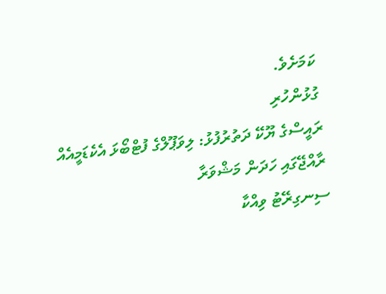ކަމަށެވެ.
ގުޅުންހުރި
ރައީސްގެ ޔޫކޭ ދަތުރުފުޅު: ލިވަޕޫލްގެ ފުޓްބޯޅަ އެކެޑަމީއެއް ރާއްޖޭގައި ހަދަން މަޝްވަރާ
ސިނގިރޭޓު ވިއްކާ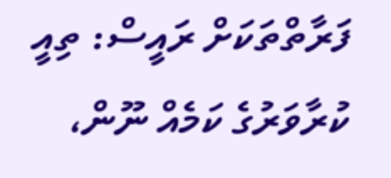ފަރާތްތަކަށް ރައީސް: ތިއީ ކުރާވަރުގެ ކަމެއް ނޫން،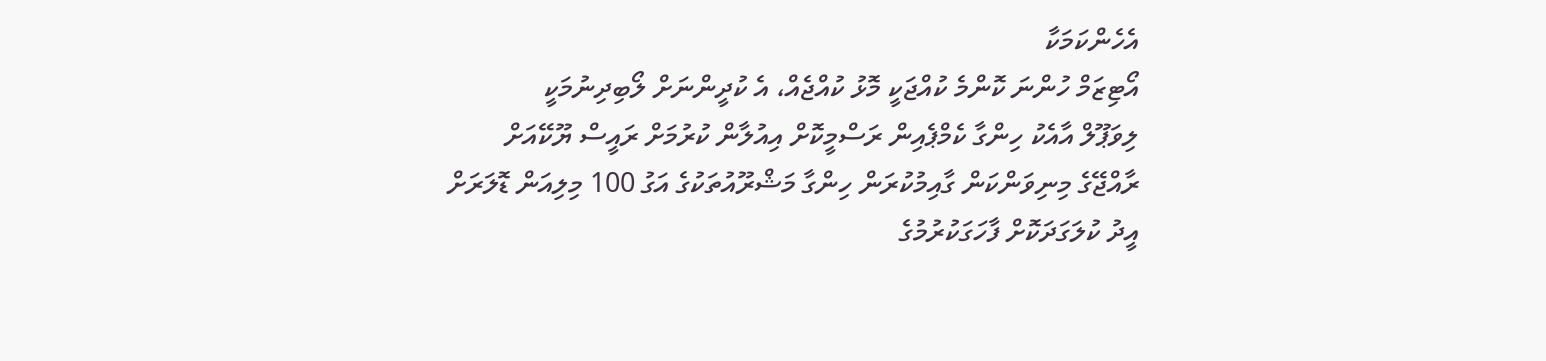އެހެންކަމަކާ
އޯޓިޒަމް ހުންނަ ކޮންމެ ކުއްޖަކީ މޮޅު ކުއްޖެއް، އެ ކުދީންނަށް ލޯބިދިނުމަކީ
ލިވަޕޫލް އާއެކު ހިންގާ ކެމްޕެއިން ރަސްމީކޮށް އިއުލާން ކުރުމަށް ރައީސް ޔޫކޭއަށް
ރާއްޖޭގެ މިނިވަންކަން ގާއިމުކުރަން ހިންގާ މަޝްރޫއުތަކުގެ އަގު 100 މިލިއަން ޑޮލަރަށް
އީދު ކުލަގަދަކޮށް ފާހަގަކުރުމުގެ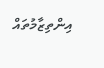އިންތިޒާމުތައް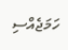ހަމަޖެއްސި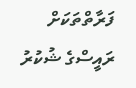ފަރާތްތަކަށް ރައީސްގެ ޝުކުރު